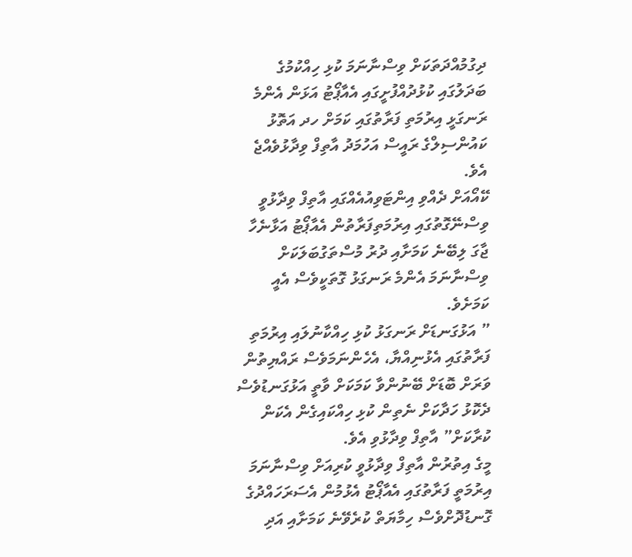ދިގުމުއްދަތަކަށް ވިސްނާނަމަ ކުޅި ހިއްކުމުގެ ބަދަލުގައި ކުޅުދުއްފުށީގައި އެއާޕޯޓު އަޅަން އެންމެ ރަނގަޅީ އިރުމަތި ފަރާތުގައި ކަމަށް ހދ އަތޮޅު ކައުންސިލްގެ ރައީސް އަހުމަދު އާތިފް ވިދާޅުވެއްޖެ އެވެ.
ކޭއޯއަށް ދެއްވި އިންޓަވިއުއެއްގައި އާތިފް ވިދާޅުވީ ވިސްނޭގޮތުގައި އިރުމަތިފަރާތުން އެއާޕޯޓު އަޅާނެހާ ޖާގަ ލިބޭނެ ކަމަށާއި ދުރު މުސްތަގުބަލަކަށް ވިސްނާނަމަ އެންމެ ރަނގަޅު ގޮތަކީވެސް އެއީ ކަމަށެވެ.
” އަޅުގަނޑަށް ރަނގަޅު ކުޅި ހިއްކާނުލައި އިރުމަތި ފަރާތުގައި އެޅުނިއްޔާ، އެހެންނަމަވެސް ރައްޔިތުން ވަރަށް ބޮޑަށް ބޭނުންވާ ކަމަކަށް ވާތީ އަޅުގަނޑުވެސް ދެކޮޅު ހަދާކަށް ނެތިން ކުޅި ހިއްކައިގެން އެކަން ކުރާކަށް” އާތިފް ވިދާޅުވި އެވެ.
މީގެ އިތުރުން އާތިފް ވިދާޅުވީ ކުރިއަށް ވިސްނާނަމަ އިރުމަތީ ފަރާތުގައި އެއާޕޯޓު އެޅުމުން އެސަރަހައްދުގެ ގޮނޑުދޮށްވެސް ހިމާޔަތް ކުރެވޭނެ ކަމަށާއި އަދި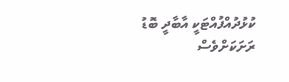ކުޅުދުއްފުއްޓަކީ އާބާދީ ބޮޑު ރަށަކަށްވެސް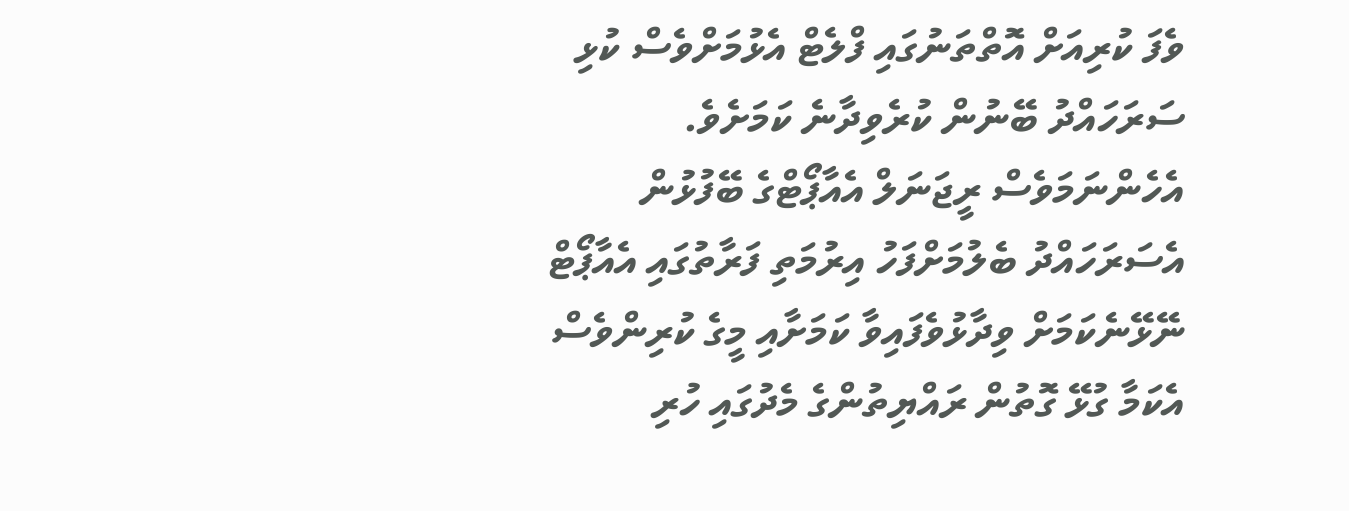ވެފަ ކުރިއަށް އޮތްތަނުގައި ފްލެޓް އެޅުމަށްވެސް ކުޅި ސަރަހައްދު ބޭނުން ކުރެވިދާނެ ކަމަށެވެ.
އެހެންނަމަވެސް ރީޖަނަލް އެއާޕޯޓްގެ ބޭފުޅުން އެސަރަހައްދު ބެލުމަށްފަހު އިރުމަތި ފަރާތުގައި އެއާޕޯޓް ނޭޅޭނެކަމަށް ވިދާޅުވެފައިވާ ކަމަށާއި މީގެ ކުރިންވެސް އެކަމާ ގުޅޭ ގޮތުން ރައްޔިތުންގެ މެދުގައި ހުރި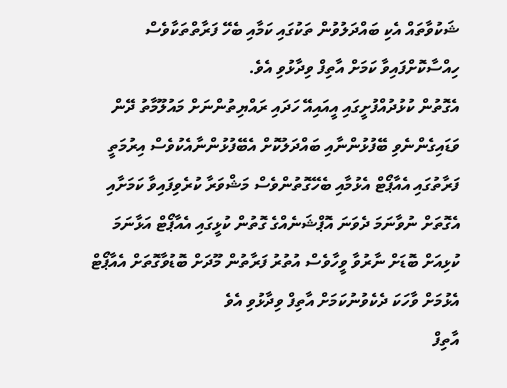ޝަކުވާތައް އެކި ބައްދަލުވުން ތަކުގައި ކަމާއި ބެހޭ ފަރާތްތަކާވެސް ހިއްސާކޮށްފައިވާ ކަމަށް އާތިފް ވިދާޅުވި އެވެ.
އެގޮތުން ކުޅުދުއްފުށީގައި އީއައިއޭ ހަދައި ރައްޔިތުންނަށް މައުލޫމާތު ދޭން ވަޑައިގެންނެވި ބޭފުޅުންނާއި ބައްދަލުކޮށް އެބޭފުޅުންނާއެކުވެސް އިރުމަތީ ފަރާތުގައި އެއާޕޯޓް އެޅުމާއި ބެހޭގޮތުންވެސް މަޝްވަރާ ކުރެވިފައިވާ ކަމަށާއި އެގޮތަށް ނުވާނަމަ ދެވަނަ އޮޕްޝަނެއްގެ ގޮތުން ކުޅީގައި އެއާޕޯޓް އަޅާނަމަ ކުޅިއަށް ބޮޑަށް ނާރުވާ ވީހާވެސް އުތުރު ފަރާތުން މޫދަށް ބޮޑުވާގޮތަށް އެއާޕޯޓް އެޅުމަށް ވާހަކަ ދެކެވުނުކަމަށް އާތިފް ވިދާޅުވި އެވެ
އާތިފް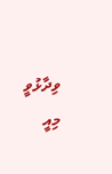ވިދާޅުވީ މިއީ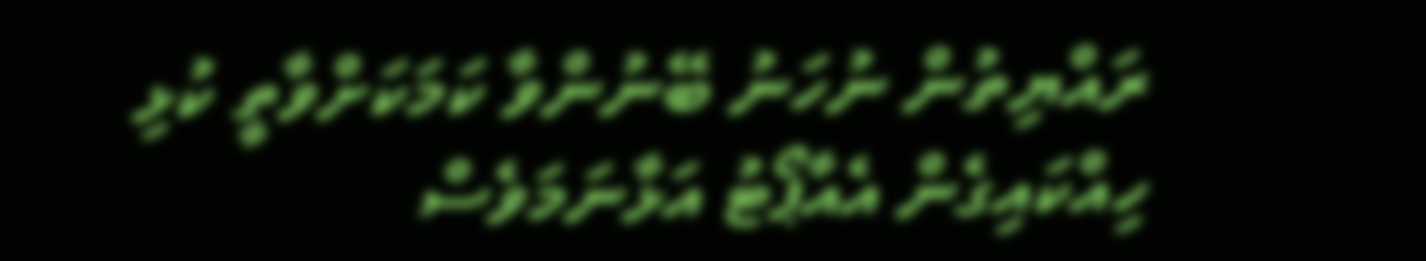ރައްޔިތުން ނުހަނު ބޭނުންވާ ކަމަކަށްވާތީ ކުޅި ހިއްކައިގެން އެއާޕޯޓު އަޅާނަމަވެސް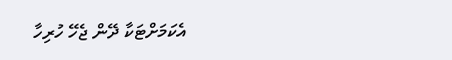އެކަމަށްޓަކާ ދޭން ޖެހޭ ހުރިހާ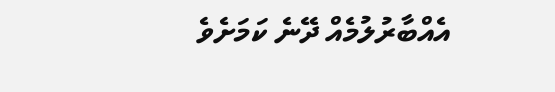އެއްބާރުލުމެއް ދޭނެ ކަމަށެވެ